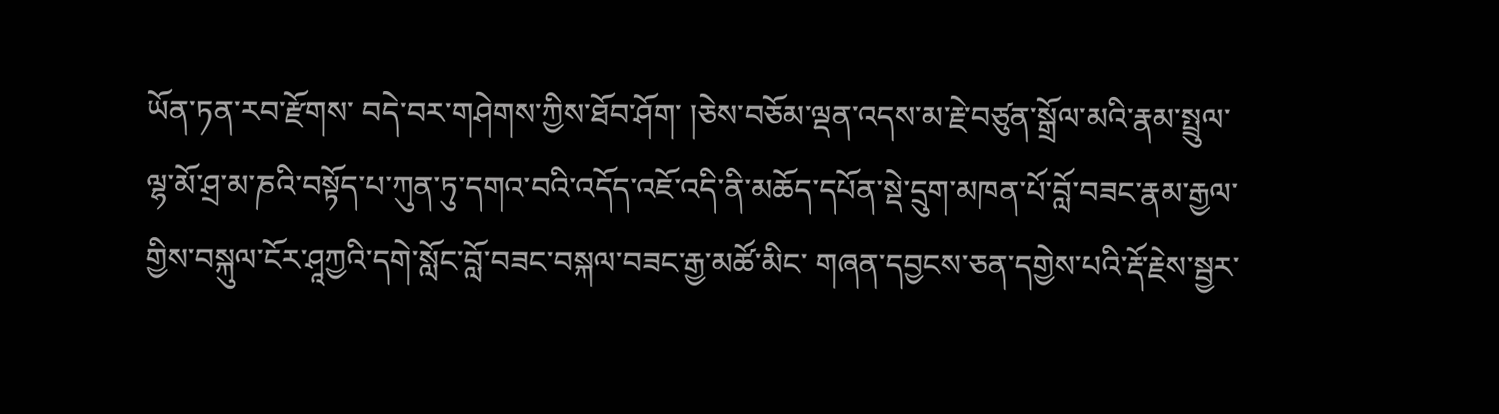ཡོན་ཏན་རབ་རྫོགས་ བདེ་བར་གཤེགས་ཀྱིས་ཐོབ་ཤོག་ །ཅེས་བཅོམ་ལྡན་འདས་མ་རྗེ་བཙུན་སྒྲོལ་མའི་རྣམ་སྤྲུལ་ལྷ་མོ་ཤྲ་མ་ཎའི་བསྟོད་པ་ཀུན་ཏུ་དགའ་བའི་འདོད་འཇོ་འདི་ནི་མཆོད་དཔོན་སྡེ་དྲུག་མཁན་པོ་བློ་བཟང་རྣམ་རྒྱལ་གྱིས་བསྐུལ་ངོར་ཤཱཀྱའི་དགེ་སློང་བློ་བཟང་བསྐལ་བཟང་རྒྱ་མཚོ་མིང་ གཞན་དབྱངས་ཅན་དགྱེས་པའི་རྡོ་རྗེས་སྦྱར་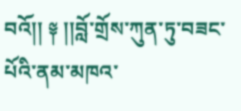བའོ།། ༈ །།བློ་གྲོས་ཀུན་ཏུ་བཟང་པོའི་ནམ་མཁའ་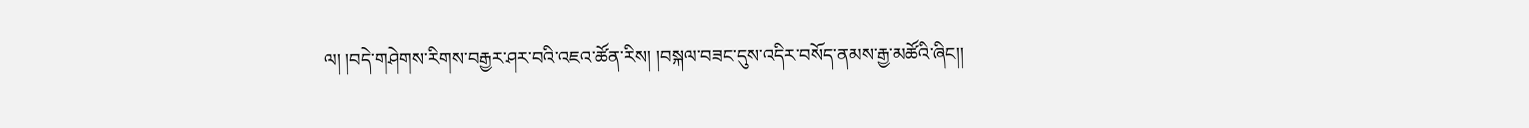ལ། །བདེ་གཤེགས་རིགས་བརྒྱར་ཤར་བའི་འཇའ་ཚོན་རིས། །བསྐལ་བཟང་དུས་འདིར་བསོད་ནམས་རྒྱ་མཚོའི་ཞིང།།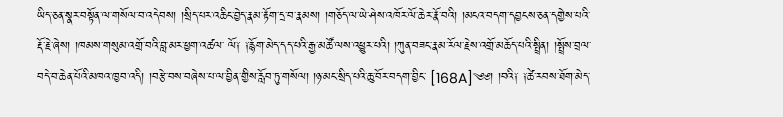ཡིད་ཅན་སྣར་བསྟོན་ལ་གསོལ་བ་འདེབས། །སྲིད་པར་འཆིང་བྱེད་རྣམ་རྟོག་དྲ་བ་རྣམས། །གཅོད་ལ་ཡེ་ཤེས་འཁོར་ལོ་ཆེར་རྣོ་བའི། །མངའ་བདག་དབྱངས་ཅན་དགྱེས་པའི་རྡོ་རྗེ་ཞེས། །ཁམས་གསུམ་འགྲོ་བའི་བླ་མར་ཕྱག་འཚལ་ ལོ༑ ༑རྙོག་མེད་དད་པའི་རྒྱ་མཚོ་ལས་འཕྱུར་པའི། །ཀུན་བཟང་རྣམ་རོལ་རྗེས་འགྲོ་མཆོད་པའི་སྤྲིན། །སྤྲོས་བྲལ་བདེ་བ་ཆེན་པོའི་མཁའ་ཁྱབ་འདི། །བརྩེ་བས་བཞེས་པ་ལ་བྱིན་གྱིས་རློབ་ཏུ་གསོལ། །ཉ་མང་སྲིད་པའི་ཆུ་བོར་བདག་བྱིང་ [168A]༄༅། །བའི༑ ༑ཚེ་རབས་ཐོག་མེད་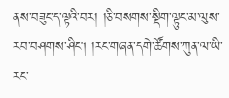ནས་བཟུང་ད་ལྟའི་བར། །ཅི་བསགས་སྡིག་ལྟུང་མ་ལུས་རབ་བཤགས་ཤིང། །རང་གཞན་དགེ་ཚོགས་ཀུན་ལ་ཡི་རང་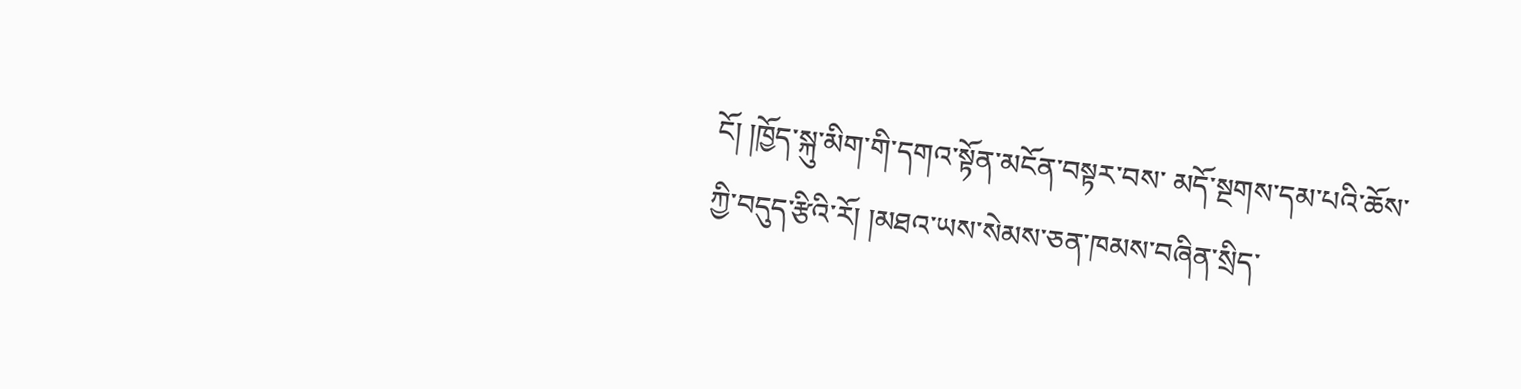ངོ། །ཁྱོད་སྐུ་མིག་གི་དགའ་སྟོན་མངོན་བསྟར་བས་ མདོ་སྔགས་དམ་པའི་ཆོས་ཀྱི་བདུད་རྩིའི་རོ། །མཐའ་ཡས་སེམས་ཅན་ཁམས་བཞིན་སྲིད་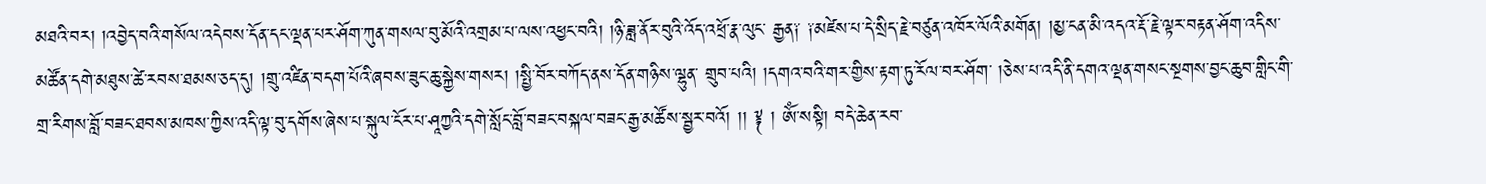མཐའི་བར། །འབྱེད་བའི་གསོལ་འདེབས་དོན་དང་ལྡན་པར་ཤོག་ཀུན་གསལ་བུ་མོའི་འགྲམ་པ་ལས་འཕྱང་བའི། །ཉི་ཟླ་ནོར་བུའི་འོད་འཕྲོ་རྣ་ལུང་ རྒྱན༑ ༑མཛེས་པ་དེ་སྲིད་རྗེ་བཙུན་འཁོར་ལོའི་མགོན། །མྱ་ངན་མི་འདའ་རྡོ་རྗེ་ལྟར་བརྟན་ཤོག་འདིས་མཚོན་དགེ་མཐུས་ཚེ་རབས་ཐམས་ཅད་དུ། །གྲུ་འཛིན་བདག་པོའི་ཞབས་ཟུང་ཆུ་སྐྱེས་གསར། །སྤྱི་བོར་བཀོད་ནས་དོན་གཉིས་ལྷུན་ གྲུབ་པའི། །དགའ་བའི་གར་གྱིས་རྟག་ཏུ་རོལ་བར་ཤོག་ །ཅེས་པ་འདི་ནི་དགའ་ལྡན་གསང་སྔགས་བྱང་ཆུབ་གླིང་གི་གྲ་རིགས་བློ་བཟང་ཐབས་མཁས་ཀྱིས་འདི་ལྟ་བུ་དགོས་ཞེས་པ་སྐུལ་ངོར་པ་ཤཱཀྱའི་དགེ་སློང་བློ་བཟང་བསྐལ་བཟང་རྒྱ་མཚོས་སྦྱར་བའོ། །། ༈ ། ཨོཾ་སསྟི། བདེ་ཆེན་རབ་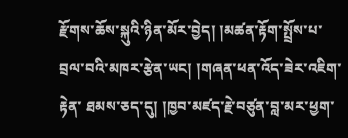རྫོགས་ཆོས་སྐུའི་ཉིན་མོར་བྱེད། །མཚན་རྟོག་སྤྲོས་པ་བྲལ་བའི་མཁར་རྩེན་ཡང། །གཞན་ཕན་འོད་ཟེར་འཇིག་རྟེན་ ཐམས་ཅད་དུ། །ཁྱབ་མཛད་རྗེ་བཙུན་བླ་མར་ཕྱག་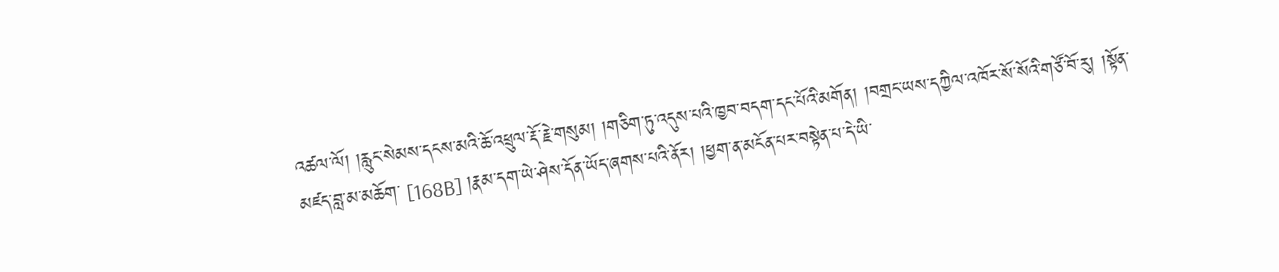འཚལ་ལོ། །རླུང་སེམས་དངས་མའི་ཆོ་འཕྲུལ་རྡོ་རྗེ་གསུམ། །གཅིག་ཏུ་འདུས་པའི་ཁྱབ་བདག་དང་པོའི་མགོན། །བགྲང་ཡས་དཀྱིལ་འཁོར་སོ་སོའི་གཙོ་བོ་རུ། །སྟོན་མཛད་བླ་མ་མཆོག་ [168B] །རྣམ་དག་ཡེ་ཤེས་དོན་ཡོད་ཞགས་པའི་ནོར། །ཕྱག་ན་མངོན་པར་བསྟེན་པ་དེ་ཡི་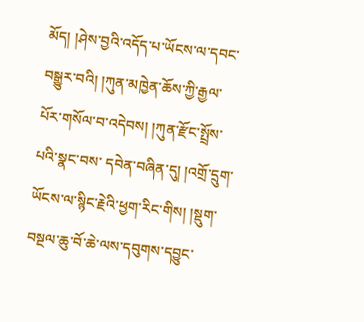མོད། །ཤེས་བྱའི་འདོད་པ་ཡོངས་ལ་དབང་བསྒྱུར་བའི། །ཀུན་མཁྱེན་ཆོས་ཀྱི་རྒྱལ་པོར་གསོལ་བ་འདེབས། །ཀུན་རྫོང་སྤྲོས་པའི་སྣང་བས་ དབེན་བཞིན་དུ། །འགྲོ་དྲུག་ཡོངས་ལ་སྙིང་རྗེའི་ཕྱག་རིང་གིས། །སྡུག་བསྔལ་ཆུ་བོ་ཆེ་ལས་དབུགས་དབྱུང་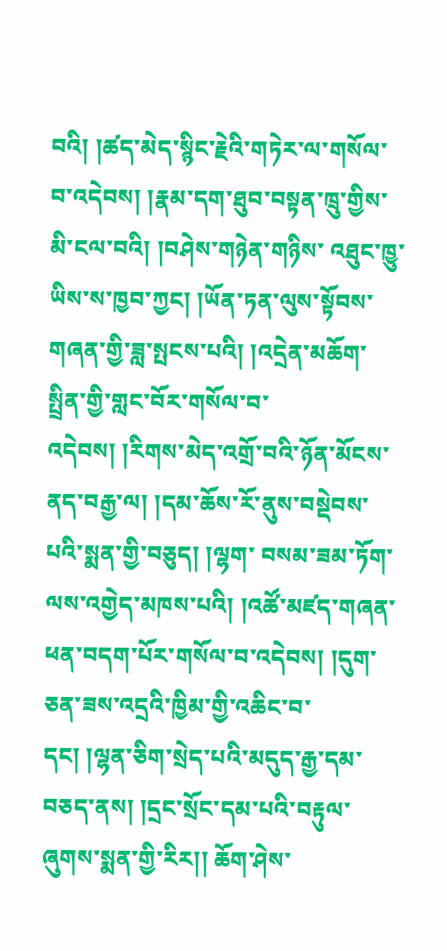བའི། །ཚད་མེད་སྙིང་རྗེའི་གཏེར་ལ་གསོལ་བ་འདེབས། །རྣམ་དག་ཐུབ་བསྟན་ཁྲུ་གྱིས་མི་ངལ་བའི། །བཤེས་གཉེན་གཉིས་ འཐུང་ཁྱུ་ཡིས་ས་ཁྱབ་ཀྱང། །ཡོན་ཏན་ལུས་སྟོབས་གཞན་གྱི་ཟླ་སྤངས་པའི། །འདྲེན་མཆོག་སྤྲིན་གྱི་གླང་བོར་གསོལ་བ་འདེབས། །རིགས་མེད་འགྲོ་བའི་ཉོན་མོངས་ནད་བརྒྱ་ལ། །དམ་ཆོས་རོ་ནུས་བསྡེབས་པའི་སྨན་གྱི་བཅུད། །ལྷག་ བསམ་ཟམ་ཏོག་ལས་འགྱེད་མཁས་པའི། །འཚོ་མཛད་གཞན་ཕན་བདག་པོར་གསོལ་བ་འདེབས། །དུག་ཅན་ཟས་འདྲའི་ཁྱིམ་གྱི་འཆིང་བ་དང། །ལྷན་ཅིག་སྲེད་པའི་མདུད་རྒྱ་དམ་བཅད་ནས། །དྲང་སྲོང་དམ་པའི་བརྟུལ་ཞུགས་སྨན་གྱི་རིར།། ཆོག་ཤེས་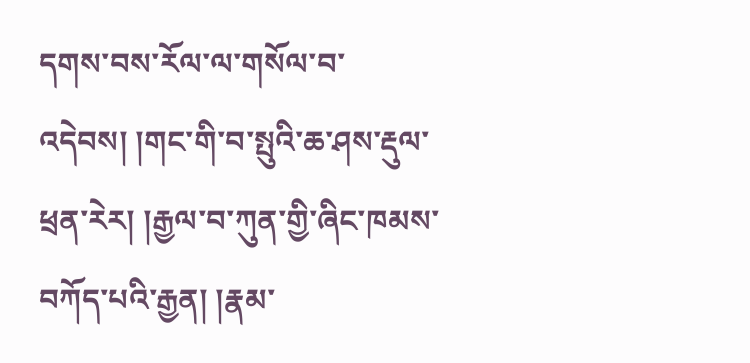དགས་བས་རོལ་ལ་གསོལ་བ་འདེབས། །གང་གི་བ་སྤུའི་ཆ་ཤས་རྡུལ་ཕྲན་རེར། །རྒྱལ་བ་ཀུན་གྱི་ཞིང་ཁམས་བཀོད་པའི་རྒྱན། །རྣམ་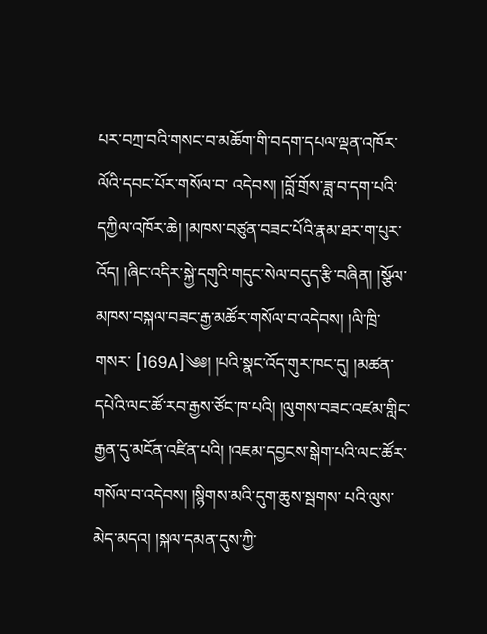པར་བཀྲ་བའི་གསང་བ་མཆོག་གི་བདག་དཔལ་ལྡན་འཁོར་ལོའི་དབང་པོར་གསོལ་བ་ འདེབས། །བློ་གྲོས་ཟླ་བ་དག་པའི་དཀྱིལ་འཁོར་ཆེ། །མཁས་བཙུན་བཟང་པོའི་རྣམ་ཐར་ག་པུར་འོད། །ཞིང་འདིར་སྐྱེ་དགུའི་གདུང་སེལ་བདུད་རྩི་བཞིན། །སྩོལ་མཁས་བསྐལ་བཟང་རྒྱ་མཚོར་གསོལ་བ་འདེབས། །ལི་ཁྲི་གསར་ [169A]༄༅། །པའི་སྣང་འོད་གུར་ཁང་དུ། །མཚན་དཔེའི་ལང་ཚོ་རབ་རྒྱས་ཙོང་ཁ་པའི། །ལུགས་བཟང་འཛམ་གླིང་རྒྱན་དུ་མངོན་འཛིན་པའི། །འཇམ་དབྱངས་སྒེག་པའི་ལང་ཚོར་གསོལ་བ་འདེབས། །སྙིགས་མའི་དུག་ཆུས་སྦགས་ པའི་ལུས་མེད་མདའ། །སྐལ་དམན་དུས་ཀྱི་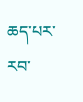ཆད་པར་རབ་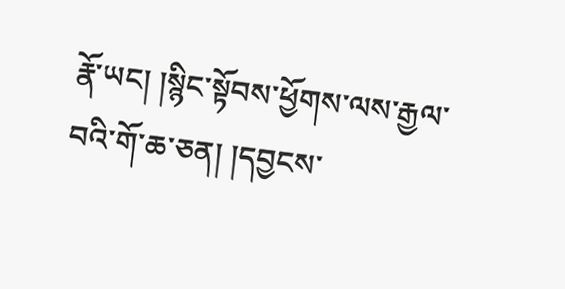རྣོ་ཡང། །སྙིང་སྟོབས་ཕྱོགས་ལས་རྒྱལ་བའི་གོ་ཆ་ཅན། །དབྱངས་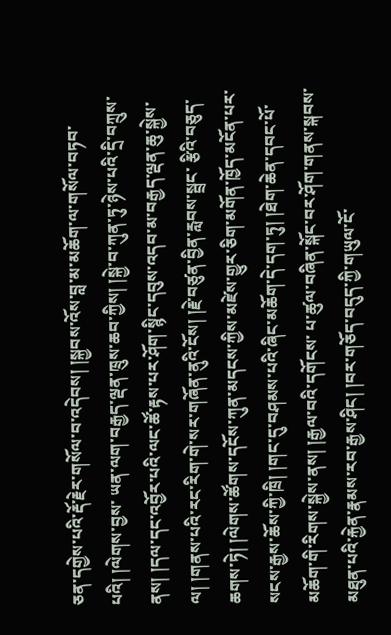ཅན་དགྱེས་པའི་རྡོ་རྗེར་གསོལ་བ་འདེབས། །སྐྱབས་འོས་བླ་མ་མཆོག་ལ་གསོལ་བཏབ་པའི། །ལེགས་བྱས་ ཡན་ལག་བརྒྱད་ལྡན་ཁྲུས་ཆབ་ཀྱིས། །སྐྱེ་བ་ཀུན་ཏུ་ཉེས་པའི་དྲི་བཀྲུས་ནས། །དལ་དང་འབྱོར་པའི་ལང་ཚོ་རྟས་པར་ཤོག་སྙིང་དབུས་འདབ་མ་བརྒྱད་ལྡན་ཆུ་སྐྱེས་ལ། །གནས་པའི་རང་རིག་གེ་སར་གཞོན་ནུའི་ངོས། །རྗེ་བཙུན་བྱིན་རླབས་སྦྲང་ རྩིའི་བཅུད་ཆགས་ཏེ། །ལེགས་ཚོགས་དངོས་ཀུན་མདངས་ཀྱིས་མཛེས་གྱུར་ཅིག་མགོན་ཁྱོད་མངོན་པར་སངས་རྒྱས་ཆོས་ཀྱི་ཁྲི། །གང་དུ་བཤམས་པའི་ཞིང་མཆོག་དེ་དག་ཏུ། །ཐེག་ཆེན་དབང་པོ་མཆོག་གི་རིགས་སྐྱེས་ནས། །རྒྱལ་བའི་དགོངས་ པ་ཚུལ་བཞིན་སྐོང་བར་ཤོག་གནས་སྐབས་མཐུན་པའི་རྐྱེན་རྣམས་རབ་རྒྱས་ཤིང། །བར་གཅོད་བདུད་ཀྱི་གཡུལ་ངོ་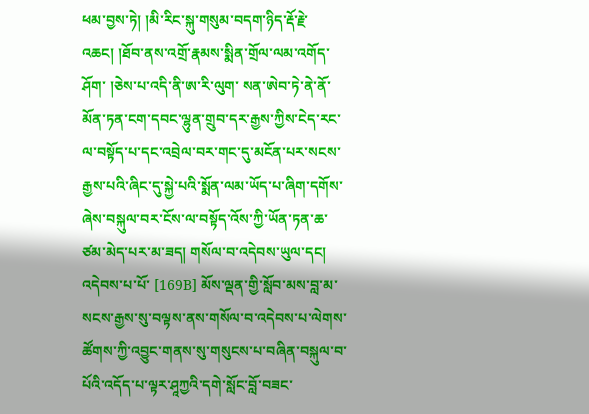ཕམ་བྱས་ཏེ། །མི་རིང་སྐུ་གསུམ་བདག་ཉིད་རྡོ་རྗེ་འཆང། །ཐོབ་ནས་འགྲོ་རྣམས་སྨིན་གྲོལ་ལམ་འགོད་ཤོག་ །ཅེས་པ་འདི་ནི་ཨ་རི་ལུག་ སན་ཨེབ་ཏེ་ནེ་ནོ་མོན་ཏན་ངག་དབང་ལྷུན་གྲུབ་དར་རྒྱས་ཀྱིས་ངེད་རང་ལ་བསྟོད་པ་དང་འབྲེལ་བར་གང་དུ་མངོན་པར་སངས་རྒྱས་པའི་ཞིང་དུ་སྐྱེ་པའི་སྨོན་ལམ་ཡོད་པ་ཞིག་དགོས་ཞེས་བསྐུལ་བར་ངོས་ལ་བསྟོད་འོས་ཀྱི་ཡོན་ཏན་ཆ་ཙམ་མེད་པར་མ་ཟད། གསོལ་བ་འདེབས་ཡུལ་དང། འདེབས་པ་པོ་ [169B] མོས་ལྡན་གྱི་སློབ་མས་བླ་མ་སངས་རྒྱས་སུ་བལྟས་ནས་གསོལ་བ་འདེབས་པ་ལེགས་ཚོགས་ཀྱི་འབྱུང་གནས་སུ་གསུངས་པ་བཞིན་བསྐུལ་བ་པོའི་འདོད་པ་ལྟར་ཤཱཀྱའི་དགེ་སློང་བློ་བཟང་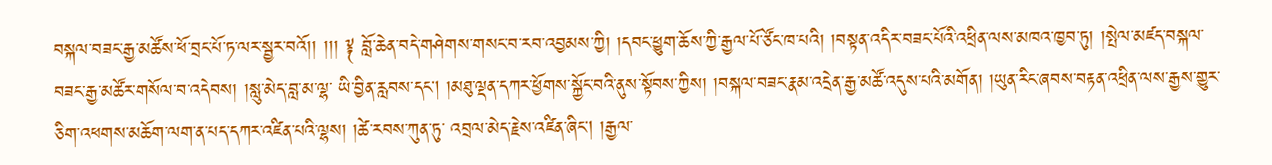བསྐལ་བཟང་རྒྱ་མཚོས་ཕོ་བྲང་པོ་ཏ་ལར་སྦྱར་བའོ།། །།། ༈ བློ་ཆེན་བདེ་གཤེགས་གསང་བ་རབ་འབྱམས་ཀྱི། །དབང་ཕྱུག་ཆོས་ཀྱི་རྒྱལ་པོ་ཙོང་ཁ་པའི། །བསྟན་འདིར་བཟང་པོའི་འཕྲིན་ལས་མཁའ་ཁྱབ་ཏུ། །སྤེལ་མཛད་བསྐལ་བཟང་རྒྱ་མཚོར་གསོལ་བ་འདེབས། །སླུ་མེད་བླ་མ་ལྷ་ ཡི་བྱིན་རླབས་དང། །མཐུ་ལྡན་དཀར་ཕྱོགས་སྐྱོང་བའི་ནུས་སྟོབས་ཀྱིས། །བསྐལ་བཟང་རྣམ་འདྲེན་རྒྱ་མཚོ་འདུས་པའི་མགོན། །ཡུན་རིང་ཞབས་བརྟན་འཕྲིན་ལས་རྒྱས་གྱུར་ཅིག་འཕགས་མཆོག་ལག་ན་པད་དཀར་འཛིན་པའི་ལྷས། །ཚེ་རབས་ཀུན་ཏུ་ འབྲལ་མེད་རྗེས་འཛིན་ཞིང། །རྒྱལ་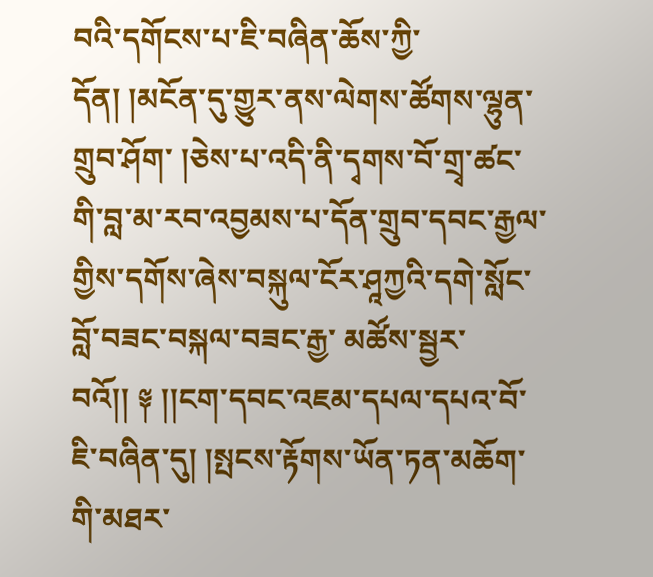བའི་དགོངས་པ་ཇི་བཞིན་ཆོས་ཀྱི་དོན། །མངོན་དུ་གྱུར་ནས་ལེགས་ཚོགས་ལྷུན་གྲུབ་ཤོག་ །ཅེས་པ་འདི་ནི་དྭགས་བོ་གྲྭ་ཚང་གི་བླ་མ་རབ་འབྱམས་པ་དོན་གྲུབ་དབང་རྒྱལ་གྱིས་དགོས་ཞེས་བསྐུལ་ངོར་ཤཱཀྱའི་དགེ་སློང་བློ་བཟང་བསྐལ་བཟང་རྒྱ་ མཚོས་སྦྱར་བའོ།། ༈ །།ངག་དབང་འཇམ་དཔལ་དཔའ་བོ་ཇི་བཞིན་དུ། །སྤངས་རྟོགས་ཡོན་ཏན་མཆོག་གི་མཐར་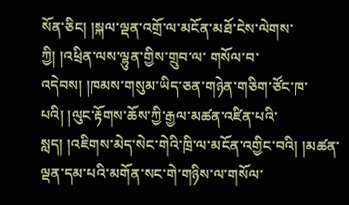སོན་ཅིང། །སྐལ་ལྡན་འགྲོ་ལ་མངོན་མཐོ་ངེས་ལེགས་ཀྱི། །འཕྲིན་ལས་ལྷུན་གྱིས་གྲུབ་ལ་ གསོལ་བ་འདེབས། །ཁམས་གསུམ་ཡིད་ཅན་གཉེན་གཅིག་ཙོང་ཁ་པའི། །ལུང་རྟོགས་ཆོས་ཀྱི་རྒྱལ་མཚན་འཛིན་པའི་སླད། །འཇིགས་མེད་སེང་གེའི་ཁྲི་ལ་མངོན་འགྱིང་བའི། །མཚན་ལྡན་དམ་པའི་མགོན་སང་གེ་གཉིས་ལ་གསོལ་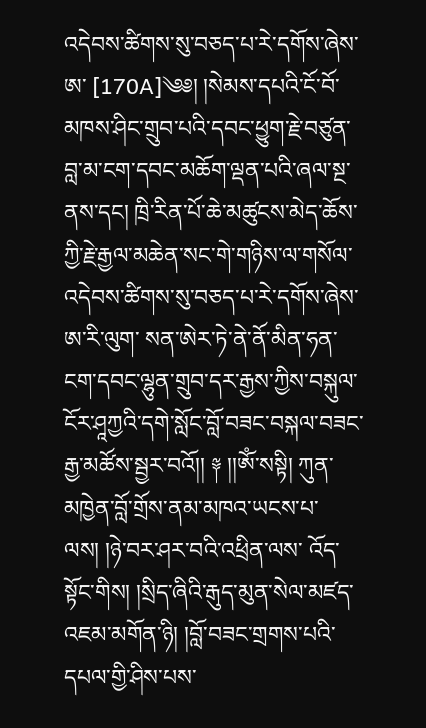འདེབས་ཚིགས་སུ་བཅད་པ་རེ་དགོས་ཞེས་ཨ་ [170A]༄༅། །སེམས་དཔའི་ངོ་བོ་མཁས་ཤིང་གྲུབ་པའི་དབང་ཕྱུག་རྗེ་བཙུན་བླ་མ་ངག་དབང་མཆོག་ལྡན་པའི་ཞལ་སྔ་ནས་དང། ཁྲི་རིན་པོ་ཆེ་མཚུངས་མེད་ཆོས་ཀྱི་རྗེ་རྒྱལ་མཆེན་སང་གེ་གཉིས་ལ་གསོལ་འདེབས་ཚིགས་སུ་བཅད་པ་རེ་དགོས་ཞེས་ཨ་རི་ལུག་ སན་ཨེར་ཏེ་ནེ་ནོ་མིན་ཧན་ངག་དབང་ལྷུན་གྲུབ་དར་རྒྱས་ཀྱིས་བསྐུལ་ངོར་ཤཱཀྱའི་དགེ་སློང་བློ་བཟང་བསྐལ་བཟང་རྒྱ་མཚོས་སྦྱར་བའོ།། ༈ །།ཨོཾ་སསྟི། ཀུན་མཁྱེན་བློ་གྲོས་ནམ་མཁའ་ཡངས་པ་ལས། །ཉེ་བར་ཤར་བའི་འཕྲིན་ལས་ འོད་སྟོང་གིས། །སྲིད་ཞིའི་རྒུད་མུན་སེལ་མཛད་འཇམ་མགོན་ཉི། །བློ་བཟང་གྲགས་པའི་དཔལ་གྱི་ཤིས་པས་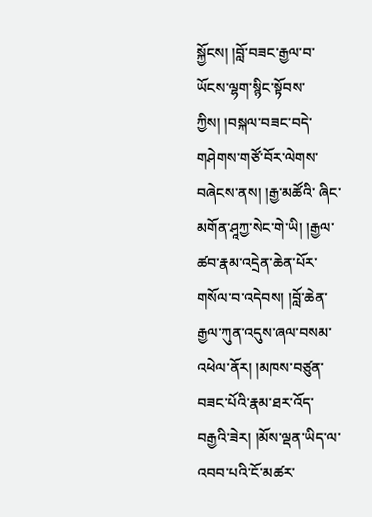སྐྱོངས། །བློ་བཟང་རྒྱལ་བ་ཡོངས་ལྷག་སྙིང་སྟོབས་ཀྱིས། །བསྐལ་བཟང་བདེ་གཤེགས་གཙོ་བོར་ལེགས་བཞེངས་ནས། །རྒྱ་མཚོའི་ ཞིང་མགོན་ཤཱཀྱ་སེང་གེ་ཡི། །རྒྱལ་ཚབ་རྣམ་འདྲེན་ཆེན་པོར་གསོལ་བ་འདེབས། །བློ་ཆེན་རྒྱལ་ཀུན་འདུས་ཞལ་བསམ་འཕེལ་ནོར། །མཁས་བཙུན་བཟང་པོའི་རྣམ་ཐར་འོད་བརྒྱའི་ཟེར། །མོས་ལྡན་ཡིད་ལ་འབབ་པའི་ངོ་མཚར་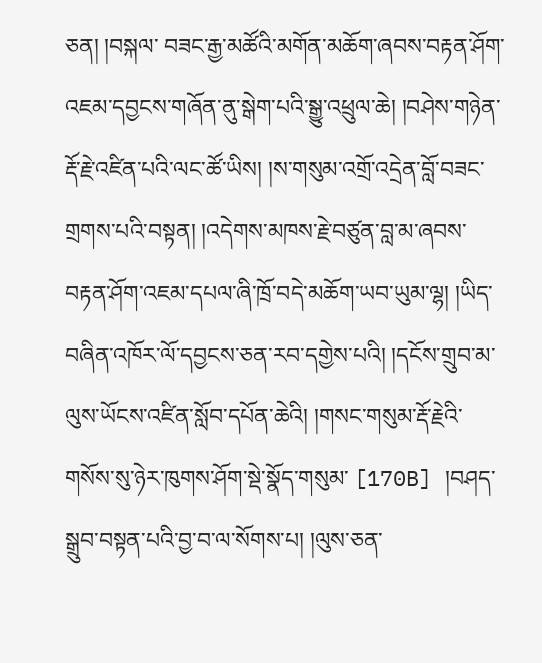ཅན། །བསྐལ་ བཟང་རྒྱ་མཚོའི་མགོན་མཆོག་ཞབས་བརྟན་ཤོག་འཇམ་དབྱངས་གཞོན་ནུ་སྒེག་པའི་སྒྱུ་འཕྲུལ་ཆེ། །བཤེས་གཉེན་རྡོ་རྗེ་འཛིན་པའི་ལང་ཚོ་ཡིས། །ས་གསུམ་འགྲོ་འདྲེན་བློ་བཟང་གྲགས་པའི་བསྟན། །འདེགས་མཁས་རྗེ་བཙུན་བླ་མ་ཞབས་ བརྟན་ཤོག་འཇམ་དཔལ་ཞི་ཁྲོ་བདེ་མཆོག་ཡབ་ཡུམ་ལྷ། །ཡིད་བཞིན་འཁོར་ལོ་དབྱངས་ཅན་རབ་དགྱེས་པའི། །དངོས་གྲུབ་མ་ལུས་ཡོངས་འཛིན་སློབ་དཔོན་ཆེའི། །གསང་གསུམ་རྡོ་རྗེའི་གསོས་སུ་ཉེར་ཁུགས་ཤོག་སྡེ་སྣོད་གསུམ་ [170B] །བཤད་སྒྲུབ་བསྟན་པའི་བྱ་བ་ལ་སོགས་པ། །ལུས་ཅན་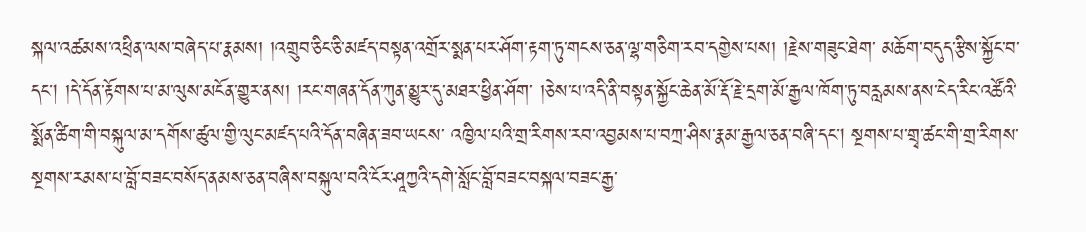སྐལ་འཚམས་འཕྲིན་ལས་བཞེད་པ་རྣམས། །འགྲུབ་ཅིང་ཅི་མཛད་བསྟན་འགྲོར་སྨན་པར་ཤོག་རྟག་ཏུ་གངས་ཅན་ལྷ་གཅིག་རབ་དགྱེས་པས། །རྗེས་གཟུང་ཐེག་ མཆོག་བདུད་རྩིས་སྐྱོང་བ་དང། །དེ་དོན་རྟོགས་པ་མ་ལུས་མངོན་གྱུར་ནས། །རང་གཞན་དོན་ཀུན་མྱུར་དུ་མཐར་ཕྱིན་ཤོག་ །ཅེས་པ་འདི་ནི་བསྟན་སྐྱོང་ཆེན་མོ་རྡོ་རྗེ་དྲག་མོ་རྒྱལ་ཁོག་ཏུ་བརླམས་ནས་ངེད་རིང་འཚོའི་སྨོན་ཚིག་གི་བསྐུལ་མ་དགོས་ཚུལ་གྱི་ལུང་མཛད་པའི་དོན་བཞིན་ཟབ་ཡངས་ འཁྱིལ་པའི་གྲ་རིགས་རབ་འབྱམས་པ་བཀྲ་ཤིས་རྣམ་རྒྱལ་ཅན་བཞི་དང། སྔགས་པ་གྲྭ་ཚང་གི་གྲ་རིགས་སྔགས་རམས་པ་བློ་བཟང་བསོད་ནམས་ཅན་བཞིས་བསྐུལ་བའི་ངོར་ཤཱཀྱའི་དགེ་སློང་བློ་བཟང་བསྐལ་བཟང་རྒྱ་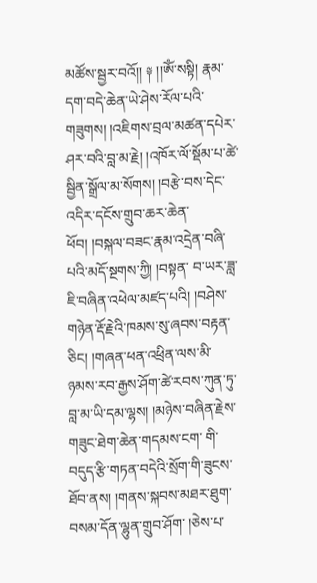མཚོས་སྦྱར་བའོ།། ༈ །།ཨོཾ་སསྟི། རྣམ་ དག་བདེ་ཆེན་ཡེ་ཤེས་རོལ་པའི་གཟུགས། །འཇིགས་བྲལ་མཚན་དཔེར་ཤར་བའི་བླ་མ་རྗེ། །འཁོར་ལོ་སྡོམ་པ་ཚེ་སྦྱིན་སྒྲོལ་མ་སོགས། །བརྩེ་བས་དེང་འདིར་དངོས་གྲུབ་ཆར་ཆེན་ཕོབ། །བསྐལ་བཟང་རྣམ་འདྲེན་བཞི་པའི་མདོ་སྔགས་ཀྱི། །བསྟན་ བ་ཡར་ཟླ་ཇི་བཞིན་འཕེལ་མཛད་པའི། །བཤེས་གཉེན་རྡོ་རྗེའི་ཁམས་སུ་ཞབས་བརྟན་ཅིང། །གཞན་ཕན་འཕྲིན་ལས་མི་ཉམས་རབ་རྒྱས་ཤོག་ཚེ་རབས་ཀུན་ཏུ་བླ་མ་ཡི་དམ་ལྷས། །མཉེས་བཞིན་རྗེས་གཟུང་ཐེག་ཆེན་གདམས་ངག་ གི་བདུད་རྩི་གཏན་བདེའི་སྲོག་གི་ཟུངས་ཐོབ་ནས། །གནས་སྐབས་མཐར་ཐུག་བསམ་དོན་ལྷུན་གྲུབ་ཤོག་ །ཅེས་པ་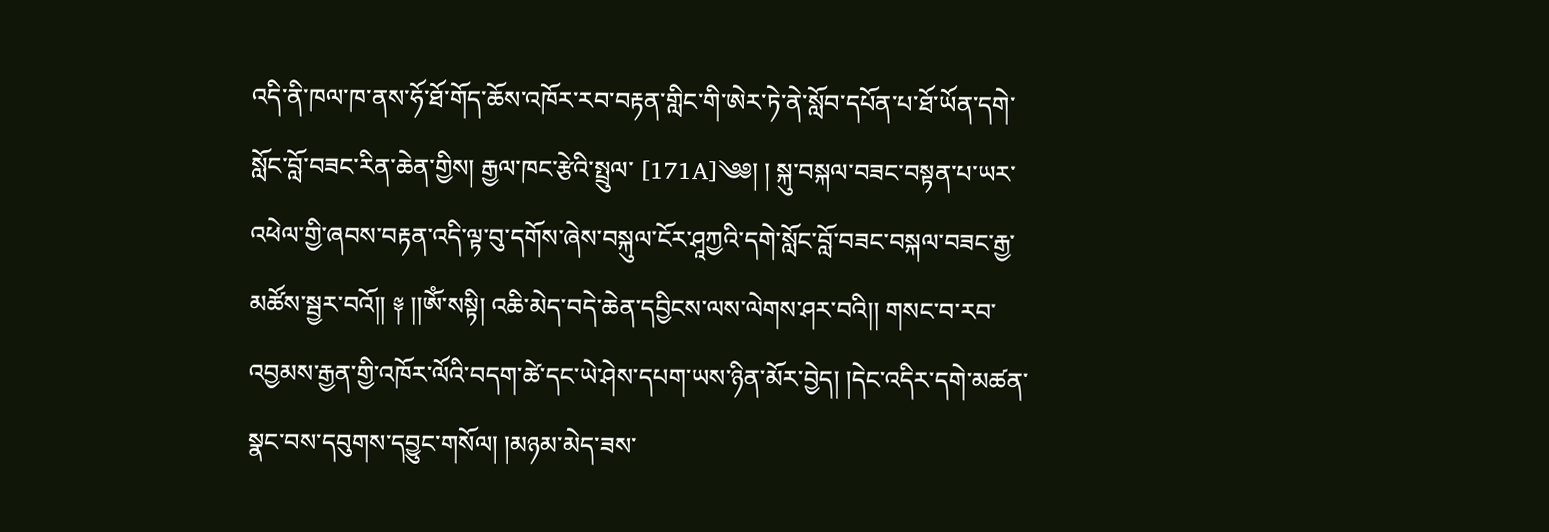འདི་ནི་ཁལ་ཁ་ནས་ཧོ་ཐོ་གོད་ཆོས་འཁོར་རབ་བརྟན་གླིང་གི་ཨེར་ཏེ་ནེ་སློབ་དཔོན་པ་ཐོ་ཡོན་དགེ་སློང་བློ་བཟང་རིན་ཆེན་གྱིས། རྒྱལ་ཁང་རྩེའི་སྤྲུལ་ [171A]༄༅། ། སྐུ་བསྐལ་བཟང་བསྟན་པ་ཡར་འཕེལ་གྱི་ཞབས་བརྟན་འདི་ལྟ་བུ་དགོས་ཞེས་བསྐུལ་ངོར་ཤཱཀྱའི་དགེ་སློང་བློ་བཟང་བསྐལ་བཟང་རྒྱ་མཚོས་སྦྱར་བའོ།། ༈ །།ཨོཾ་སསྟི། འཆི་མེད་བདེ་ཆེན་དབྱིངས་ལས་ལེགས་ཤར་བའི།། གསང་བ་རབ་འབྱམས་རྒྱན་གྱི་འཁོར་ལོའི་བདག་ཚེ་དང་ཡེ་ཤེས་དཔག་ཡས་ཉིན་མོར་བྱེད། །དེང་འདིར་དགེ་མཚན་སྣང་བས་དབུགས་དབྱུང་གསོལ། །མཉམ་མེད་ཟས་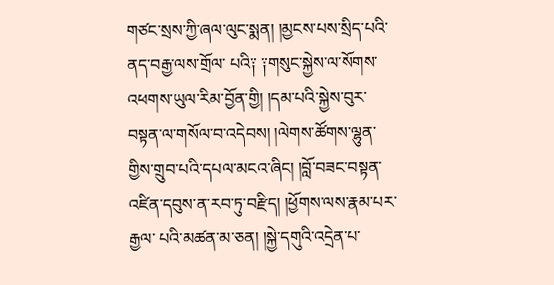གཙང་སྲས་ཀྱི་ཞལ་ལུང་སྨན། །མྱངས་པས་སྲིད་པའི་ནད་བརྒྱ་ལས་གྲོལ་ པའི༑ ༑གསུང་སྐྱེས་ལ་སོགས་འཕགས་ཡུལ་རིམ་བྱོན་གྱི། །དམ་པའི་སྐྱེས་བུར་བསྟན་ལ་གསོལ་བ་འདེབས། །ལེགས་ཚོགས་ལྷུན་གྱིས་གྲུབ་པའི་དཔལ་མངའ་ཞིང། །བློ་བཟང་བསྟན་འཛིན་དབུས་ན་རབ་ཏུ་བརྫིད། །ཕྱོགས་ལས་རྣམ་པར་རྒྱལ་ པའི་མཚན་མ་ཅན། །སྐྱེ་དགུའི་འདྲེན་པ་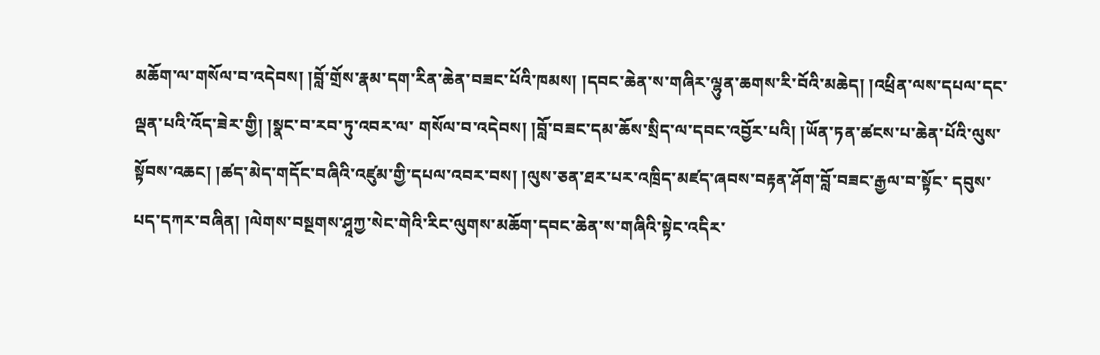མཆོག་ལ་གསོལ་བ་འདེབས། །བློ་གྲོས་རྣམ་དག་རིན་ཆེན་བཟང་པོའི་ཁམས། །དབང་ཆེན་ས་གཞིར་ལྷུན་ཆགས་རི་བོའི་མཆེད། །འཕྲིན་ལས་དཔལ་དང་ལྡན་པའི་འོད་ཟེར་གྱི། །སྣང་བ་རབ་ཏུ་འབར་ལ་ གསོལ་བ་འདེབས། །བློ་བཟང་དམ་ཆོས་སྲིད་ལ་དབང་འབྱོར་པའི། །ཡོན་ཏན་ཚངས་པ་ཆེན་པོའི་ལུས་སྟོབས་འཆང། །ཚད་མེད་གདོང་བཞིའི་འཛུམ་གྱི་དཔལ་འབར་བས། །ལུས་ཅན་ཐར་པར་འཁྲིད་མཛད་ཞབས་བརྟན་ཤོག་བློ་བཟང་རྒྱལ་བ་སྟོང་ དབུས་པད་དཀར་བཞིན། །ལེགས་བསྔགས་ཤཱཀྱ་སེང་གེའི་རིང་ལུགས་མཆོག་དབང་ཆེན་ས་གཞིའི་སྟེང་འདིར་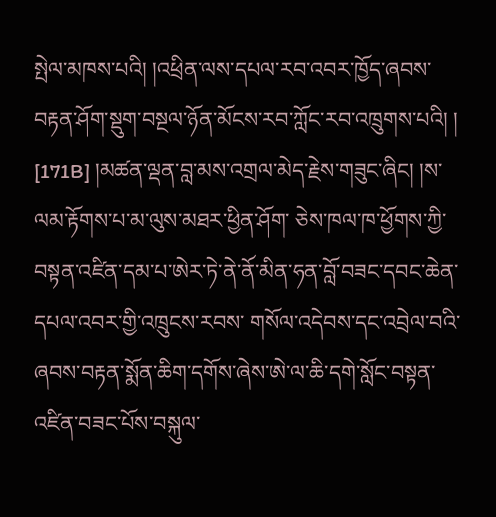སྤེལ་མཁས་པའི། །འཕྲིན་ལས་དཔལ་རབ་འབར་ཁྱོད་ཞབས་བརྟན་ཤོག་སྡུག་བསྔལ་ཉོན་མོངས་རབ་ཀློང་རབ་འཁྲུགས་པའི། ། [171B] །མཚན་ལྡན་བླ་མས་འགྲལ་མེད་རྗེས་གཟུང་ཞིང། །ས་ལམ་རྟོགས་པ་མ་ལུས་མཐར་ཕྱིན་ཤོག་ ཅེས་ཁལ་ཁ་ཕྱོགས་ཀྱི་བསྟན་འཛིན་དམ་པ་ཨེར་ཏེ་ནེ་ནོ་མིན་ཧན་བློ་བཟང་དབང་ཆེན་དཔལ་འབར་གྱི་འཁྲུངས་རབས་ གསོལ་འདེབས་དང་འབྲེལ་བའི་ཞབས་བརྟན་སྨོན་ཆིག་དགོས་ཞེས་ཨེ་ལ་ཆི་དགེ་སློང་བསྟན་འཛིན་བཟང་པོས་བསྐུལ་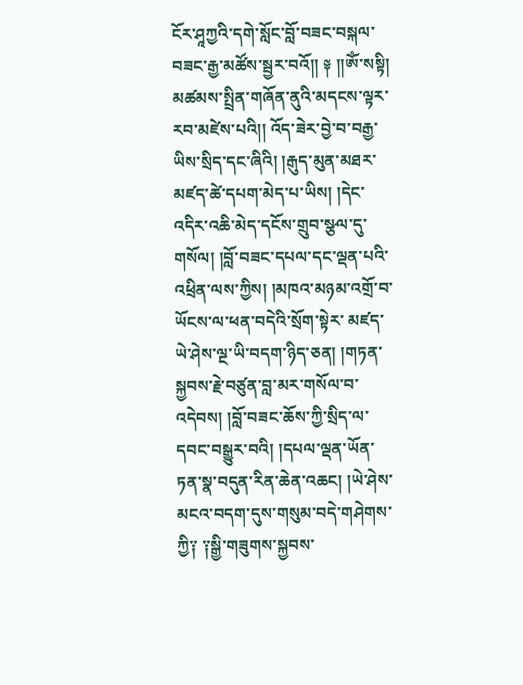ངོར་ཤཱཀྱའི་དགེ་སློང་བློ་བཟང་བསྐལ་བཟང་རྒྱ་མཚོས་སྦྱར་བའོ།། ༈ །།ཨོཾ་སསྟི། མཚམས་སྤྲིན་གཞོན་ནུའི་མདངས་ལྟར་རབ་མཛེས་པའི།། འོད་ཟེར་བྱེ་བ་བརྒྱ་ཡིས་སྲིད་དང་ཞིའི། །རྒུད་མུན་མཐར་མཛད་ཚེ་དཔག་མེད་པ་ཡིས། །དེང་འདིར་འཆི་མེད་དངོས་གྲུབ་སྩལ་དུ་གསོལ། །བློ་བཟང་དཔལ་དང་ལྡན་པའི་འཕྲིན་ལས་ཀྱིས། །མཁའ་མཉམ་འགྲོ་བ་ཡོངས་ལ་ཕན་བདེའི་སྲོག་སྟེར་ མཛད་ཡེ་ཤེས་ལྔ་ཡི་བདག་ཉིད་ཅན། །གཏན་སྐྱབས་རྗེ་བཙུན་བླ་མར་གསོལ་བ་འདེབས། །བློ་བཟང་ཆོས་ཀྱི་སྲིད་ལ་དབང་བསྒྱུར་བའི། །དཔལ་ལྡན་ཡོན་ཏན་སྣ་བདུན་རིན་ཆེན་འཆང། །ཡེ་ཤེས་མངའ་བདག་དུས་གསུམ་བདེ་གཤེགས་ ཀྱི༑ ༑སྒྱི་གཟུགས་སྐྱབས་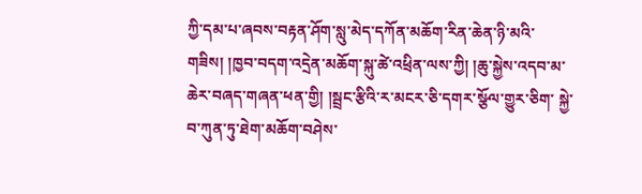ཀྱི་དམ་པ་ཞབས་བརྟན་ཤོག་སླུ་མེད་དཀོན་མཆོག་རིན་ཆེན་ཉི་མའི་གཟིས། །ཁྱབ་བདག་འདྲེན་མཆོག་སྐུ་ཚེ་འཕྲིན་ལས་ཀྱི། །ཆུ་སྐྱེས་འདབ་མ་ཆེར་བཞད་གཞན་ཕན་གྱི། །སྦྲང་རྩིའི་ར་མངར་ཅི་དགར་སྩོལ་གྱུར་ཅིག་ སྐྱེ་བ་ཀུན་ཏུ་ཐེག་མཆོག་བཤེས་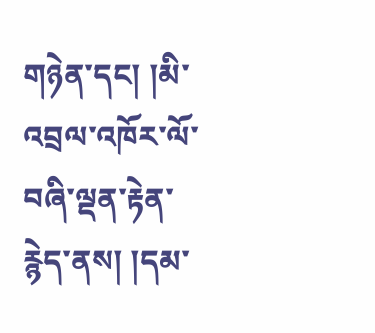གཉེན་དང། །མི་འབྲལ་འཁོར་ལོ་བཞི་ལྡན་རྟེན་རྙེད་ནས། །དམ་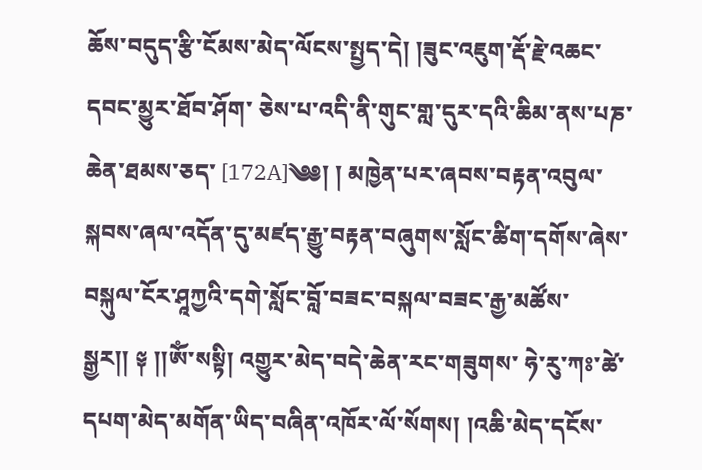ཆོས་བདུད་རྩི་ངོམས་མེད་ལོངས་སྤྱད་དེ། །ཟུང་འཇུག་རྡོ་རྗེ་འཆང་དབང་མྱུར་ཐོབ་ཤོག་ ཅེས་པ་འདི་ནི་གུང་གླ་དུར་དའི་ཆིམ་ནས་པཎ་ཆེན་ཐམས་ཅད་ [172A]༄༅། ། མཁྱེན་པར་ཞབས་བརྟན་འབུལ་སྐབས་ཞལ་འདོན་དུ་མཛད་རྒྱུ་བརྟན་བཞུགས་སློང་ཚིག་དགོས་ཞེས་བསྐུལ་ངོར་ཤཱཀྱའི་དགེ་སློང་བློ་བཟང་བསྐལ་བཟང་རྒྱ་མཚོས་སྒྱར།། ༈ །།ཨོཾ་སསྟི། འགྱུར་མེད་བདེ་ཆེན་རང་གཟུགས་ ཧེ་རུ་ཀཿ་ཚེ་དཔག་མེད་མགོན་ཡིད་བཞིན་འཁོར་ལོ་སོགས། །འཆི་མེད་དངོས་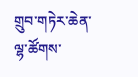གྲུབ་གཏེར་ཆེན་ལྷ་ཚོགས་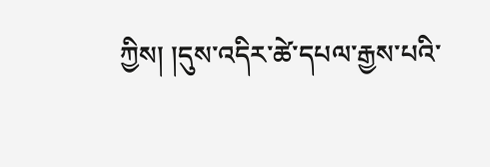ཀྱིས། །དུས་འདིར་ཚེ་དཔལ་རྒྱས་པའི་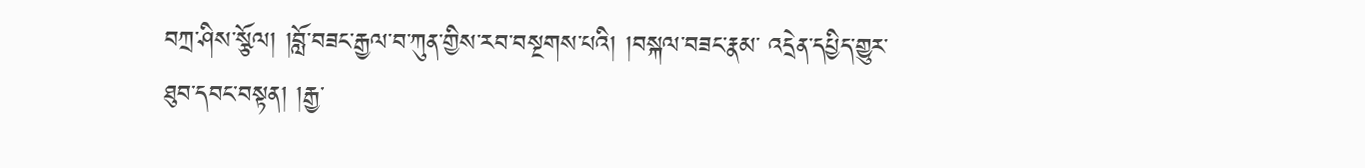བཀྲ་ཤིས་སྩོལ། །བློ་བཟང་རྒྱལ་བ་ཀུན་གྱིས་རབ་བསྔགས་པའི། །བསྐལ་བཟང་རྣམ་ འདྲེན་དཔྱིད་གྱུར་ཐུབ་དབང་བསྟན། །རྒྱ་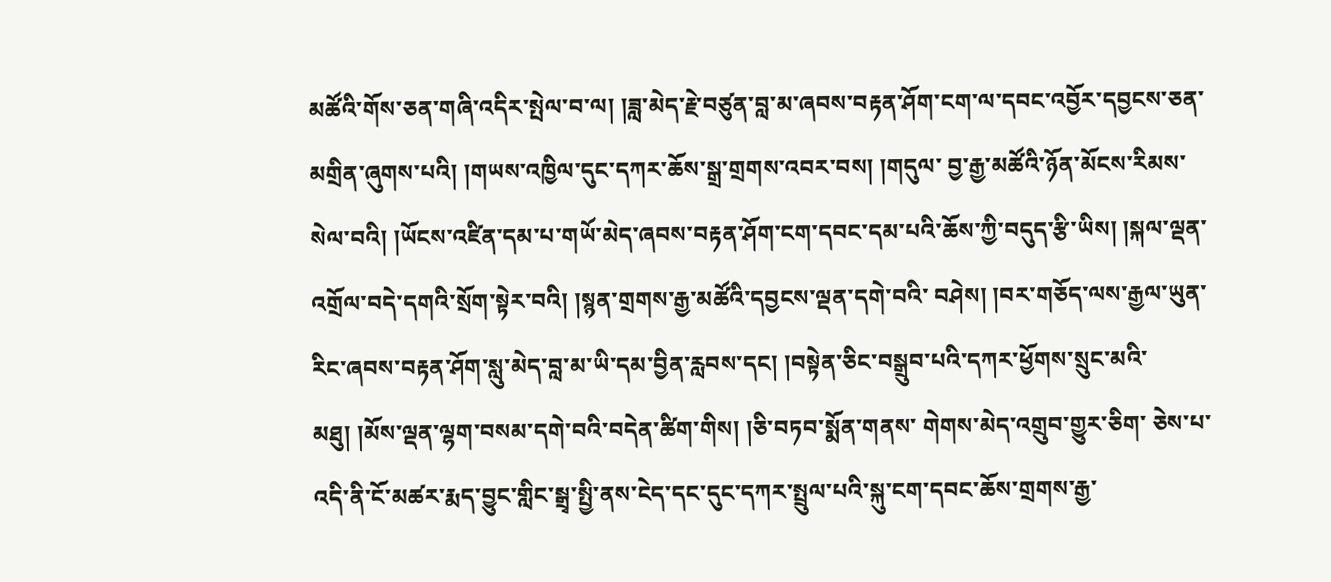མཚོའི་གོས་ཅན་གཞི་འདིར་སྤེལ་བ་ལ། །ཟླ་མེད་རྗེ་བཙུན་བླ་མ་ཞབས་བརྟན་ཤོག་ངག་ལ་དབང་འབྱོར་དབྱངས་ཅན་མགྲིན་ཞུགས་པའི། །གཡས་འཁྱིལ་དུང་དཀར་ཆོས་སྒྲ་གྲགས་འབར་བས། །གདུལ་ བྱ་རྒྱ་མཚོའི་ཉོན་མོངས་རིམས་སེལ་བའི། །ཡོངས་འཛིན་དམ་པ་གཡོ་མེད་ཞབས་བརྟན་ཤོག་ངག་དབང་དམ་པའི་ཆོས་ཀྱི་བདུད་རྩི་ཡིས། །སྐལ་ལྡན་འགྲོལ་བདེ་དགའི་སྲོག་སྟེར་བའི། །སྙན་གྲགས་རྒྱ་མཚོའི་དབྱངས་ལྡན་དགེ་བའི་ བཤེས། །བར་གཅོད་ལས་རྒྱལ་ཡུན་རིང་ཞབས་བརྟན་ཤོག་སླུ་མེད་བླ་མ་ཡི་དམ་བྱིན་རླབས་དང། །བསྟེན་ཅིང་བསྒྲུབ་པའི་དཀར་ཕྱོགས་སྲུང་མའི་མཐུ། །མོས་ལྡན་ལྷག་བསམ་དགེ་བའི་བདེན་ཚིག་གིས། །ཅི་བཏབ་སྨོན་གནས་ གེགས་མེད་འགྲུབ་གྱུར་ཅིག་ ཅེས་པ་འདི་ནི་ངོ་མཚར་རྨད་བྱུང་གླིང་སྒྲྭ་སྤྱི་ནས་ངེད་དང་དུང་དཀར་སྤྲུལ་པའི་སྐུ་ངག་དབང་ཆོས་གྲགས་རྒྱ་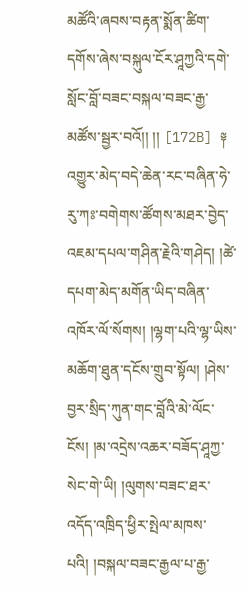མཚོའི་ཞབས་བརྟན་སྨོན་ཚིག་དགོས་ཞེས་བསྐུལ་ངོར་ཤཱཀྱའི་དགེ་སློང་བློ་བཟང་བསྐལ་བཟང་རྒྱ་མཚོས་སྦྱར་བའོ།། །། [172B] ༈ འགྱུར་མེད་བདེ་ཆེན་རང་བཞིན་ཧེ་རུ་ཀཿ་བགེགས་ཚོགས་མཐར་བྱེད་འཇམ་དཔལ་གཤིན་རྗེའི་གཤེད། །ཚེ་དཔག་མེད་མགོན་ཡིད་བཞིན་འཁོར་ལོ་སོགས། །ལྷག་པའི་ལྷ་ཡིས་མཆོག་ཐུན་དངོས་གྲུབ་སྟོལ། །ཤེས་ བྱར་སྲིད་ཀུན་གང་བློའི་མེ་ལོང་ངོས། །མ་འདྲེས་འཆར་བཟོད་ཤཱཀྱ་སེང་གེ་ཡི། །ལུགས་བཟང་ཐར་འདོད་འཁྲིད་ཕྱིར་སྤེལ་མཁས་པའི། །བསྐལ་བཟང་རྒྱལ་པ་རྒྱ་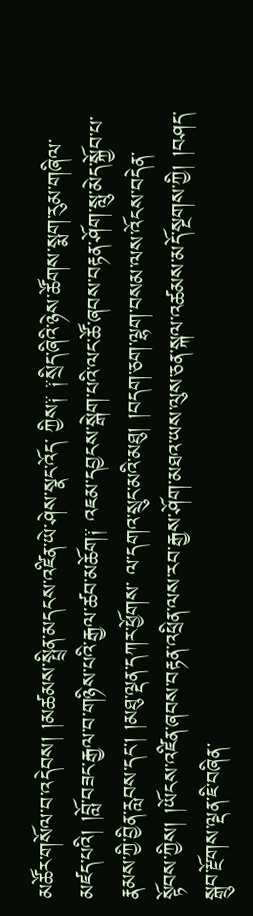མཚོར་གསོལ་བ་འདེབས། །མཚམས་སྤྲིན་མདངས་འཛིན་ཡེ་ཤེས་སྣང་འོད་ ཀྱིས༑ ༑སྲིད་ཞིའི་ཉེས་ཚོགས་སྨག་རུམ་གཞིལ་མཛད་པའི། །བློ་བཟང་རྒྱལ་བ་གཉིས་པའི་རྒྱལ་ཚབ་མཆོག༑ འཇམ་དབྱངས་སྒེག་པའི་ལང་ཚོ་ཞབས་བརྟན་ཤོག་སླུ་མེད་སྐྱོབ་པ་རྣམས་ཀྱི་བྱིན་རླབས་དང། །མཐུ་ལྡན་དཀར་ཕྱོགས་ ལ་དགའ་སྲུང་མའི་མཐུ། །བདག་ཅག་ལྷག་བསམ་ལས་འོངས་བདེན་སྟོབས་ཀྱིས། །ཡོངས་འཛིན་ཞབས་བརྟན་འཕྲིན་ལས་རབ་རྒྱས་ཤོག་མཐའ་ཡས་ལུས་ཅན་སྐལ་འཚམས་མདོ་སྔགས་ཀྱི། །བཤད་སྒྲུབ་རྫོགས་ལྡན་ཇི་བཞིན་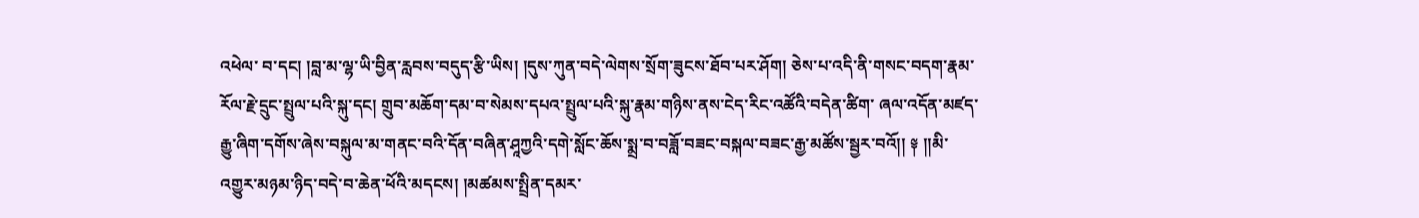འཕེལ་ བ་དང། །བླ་མ་ལྷ་ཡི་བྱིན་རླབས་བདུད་རྩི་ཡིས། །དུས་ཀུན་བདེ་ལེགས་སྲོག་ཟུངས་ཐོབ་པར་ཤོག། ཅེས་པ་འདི་ནི་གསང་བདག་རྣམ་རོལ་རྗེ་དྲུང་སྤྲུལ་པའི་སྐུ་དང། གྲུབ་མཆོག་དམ་བ་སེམས་དཔའ་སྤྲུལ་པའི་སྐུ་རྣམ་གཉིས་ནས་ངེད་རིང་འཚོའི་བདེན་ཚིག་ ཞལ་འདོན་མཛད་རྒྱུ་ཞིག་དགོས་ཞེས་བསྐུལ་མ་གནང་བའི་དོན་བཞིན་ཤཱཀྱའི་དགེ་སློང་ཆོས་སྨྲ་བ་བཟློ་བཟང་བསྐལ་བཟང་རྒྱ་མཚོས་སྦྱར་བའོ།། ༈ །།མི་འགྱུར་མཉམ་ཉིད་བདེ་བ་ཆེན་ཕོའི་མདངས། །མཚམས་སྤྲིན་དམར་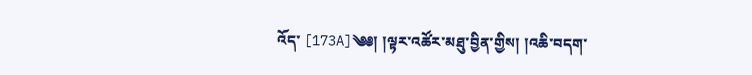འོད་ [173A]༄༅། །ལྟར་འཚོར་མཐུ་བྱིན་གྱིས། །འཆི་བདག་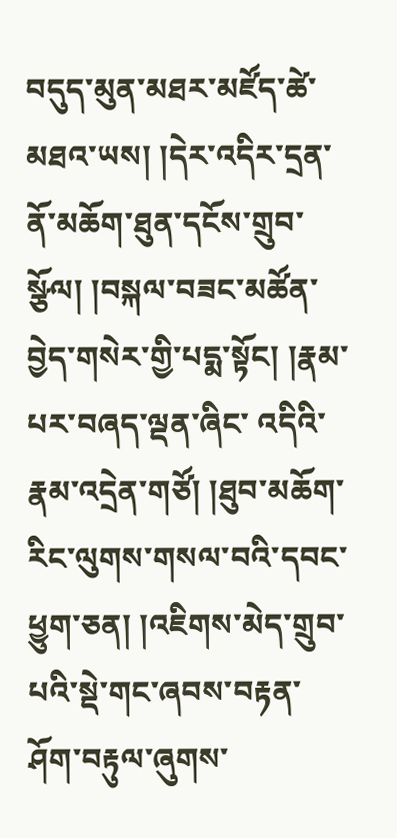བདུད་མུན་མཐར་མཛོད་ཚེ་མཐའ་ཡས། །དེར་འདིར་དྲན་ནོ་མཆོག་ཐུན་དངོས་གྲུབ་སྩོལ། །བསྐལ་བཟང་མཚོན་བྱེད་གསེར་གྱི་པདྨ་སྟོང། །རྣམ་པར་བཞད་ལྡན་ཞིང་ འདིའི་རྣམ་འདྲེན་གཙོ། །ཐུབ་མཆོག་རིང་ལུགས་གསལ་བའི་དབང་ཕྱུག་ཅན། །འཇིགས་མེད་གྲུབ་པའི་སྡེ་གང་ཞབས་བརྟན་ཤོག་བརྟུལ་ཞུགས་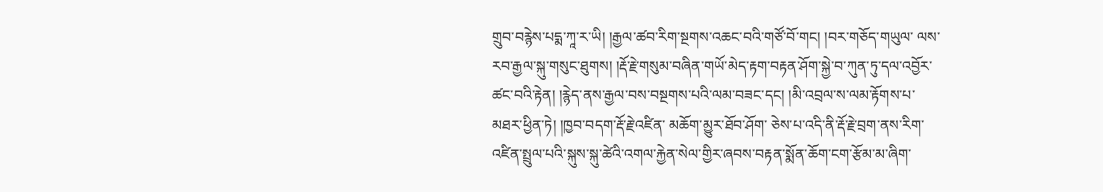གྲུབ་བརྙེས་པདྨ་ཀཱ་ར་ཡི། །རྒྱལ་ཚབ་རིག་སྔགས་འཆང་བའི་གཙོ་བོ་གང། །བར་གཅོད་གཡུལ་ ལས་རབ་རྒྱལ་སྐུ་གསུང་ཐུགས། །རྡོ་རྗེ་གསུམ་བཞིན་གཡོ་མེད་རྟག་བརྟན་ཤོག་སྐྱེ་བ་ཀུན་ཏུ་དལ་འབྱོར་ཚང་བའི་རྟེན། །རྙེད་ནས་རྒྱལ་བས་བསྔགས་པའི་ལམ་བཟང་དང། །མི་འབྲལ་ས་ལམ་རྟོགས་པ་མཐར་ཕྱིན་ཏེ། །ཁྱབ་བདག་རྡོ་རྗེ་འཛིན་ མཆོག་མྱུར་ཐོབ་ཤོག་ ཅེས་པ་འདི་ནི་རྡོ་རྗེ་བྲག་ནས་རིག་འཛིན་སྤྲུལ་པའི་སྐུས་སྐུ་ཚེའི་འགལ་རྐྱེན་སེལ་གྱིར་ཞབས་བརྟན་སྨོན་ཆོག་ངག་རྩོམ་མ་ཞིག་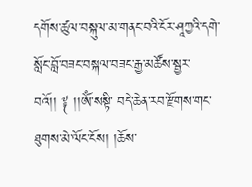དགོས་ཚུལ་བསྐུལ་མ་གནང་བའི་ངོར་ཤཱཀྱའི་དགེ་སློང་བློ་བཟང་བསྐལ་བཟང་རྒྱ་མཚོས་སྦྱར་བའོ།། ༈ །།ཨོཾ་སསྟི་ བདེ་ཆེན་རབ་རྫོགས་གང་ཐུགས་མེ་ལོང་ངོས། །ཆོས་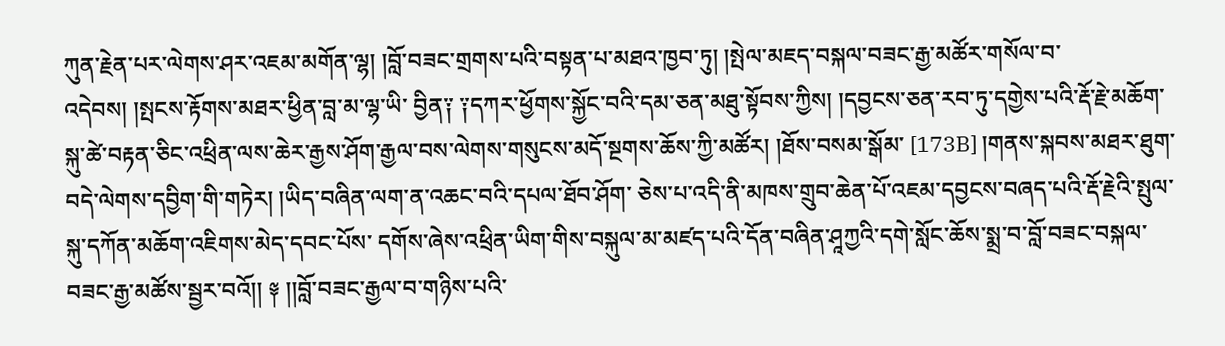ཀུན་རྗེན་པར་ལེགས་ཤར་འཇམ་མགོན་ལྷ། །བློ་བཟང་གྲགས་པའི་བསྟན་པ་མཐའ་ཁྱབ་ཏུ། །སྤེལ་མཇད་བསྐལ་བཟང་རྒྱ་མཚོར་གསོལ་བ་འདེབས། །སྤངས་རྟོགས་མཐར་ཕྱིན་བླ་མ་ལྷ་ཡི་ བྱིན༑ ༑དཀར་ཕྱོགས་སྐྱོང་བའི་དམ་ཅན་མཐུ་སྟོབས་ཀྱིས། །དབྱངས་ཅན་རབ་ཏུ་དགྱེས་པའི་རྡོ་རྗེ་མཆོག་སྐུ་ཚེ་བརྟན་ཅིང་འཕྲིན་ལས་ཆེར་རྒྱས་ཤོག་རྒྱལ་བས་ལེགས་གསུངས་མདོ་སྔགས་ཆོས་ཀྱི་མཚོར། །ཐོས་བསམ་སྒོམ་ [173B] །གནས་སྐབས་མཐར་ཐུག་བདེ་ལེགས་དབྱིག་གི་གཏེར། །ཡིད་བཞིན་ལག་ན་འཆང་བའི་དཔལ་ཐོབ་ཤོག་ ཅེས་པ་འདི་ནི་མཁས་གྲུབ་ཆེན་པོ་འཇམ་དབྱངས་བཞད་པའི་རྡོ་རྗེའི་སྤུལ་སྐུ་དཀོན་མཆོག་འཇིགས་མེད་དབང་པོས་ དགོས་ཞེས་འཕྲིན་ཡིག་གིས་བསྐུལ་མ་མཛད་པའི་དོན་བཞིན་ཤཱཀྱའི་དགེ་སློང་ཆོས་སྨྲ་བ་བློ་བཟང་བསྐལ་བཟང་རྒྱ་མཚོས་སྦྱར་བའོ།། ༈ །།བློ་བཟང་རྒྱལ་བ་གཉིས་པའི་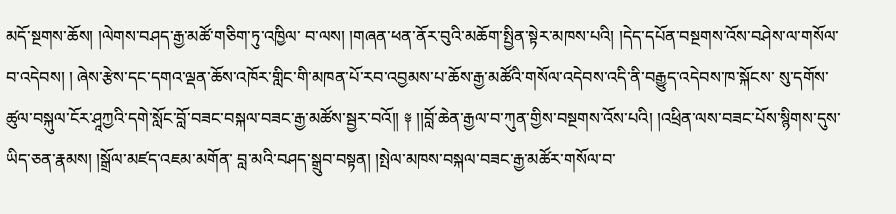མདོ་སྔགས་ཆོས། །ལེགས་བཤད་རྒྱ་མཚོ་གཅིག་ཏུ་འཁྱིལ་ བ་ལས། །གཞན་ཕན་ནོར་བུའི་མཆོག་སྤྱིན་སྟེར་མཁས་པའི། །དེད་དཔོན་བསྔགས་འོས་བཤེས་ལ་གསོལ་བ་འདེབས། ། ཞེས་རྩེས་དང་དགའ་ལྡན་ཆོས་འཁོར་གླིང་གི་མཁན་པོ་རབ་འབྱམས་པ་ཆོས་རྒྱ་མཚོའི་གསོལ་འདེབས་འདི་ནི་བརྒྱུད་འདེབས་ཁ་སྐོངས་ སུ་དགོས་ཚུལ་བསྐུལ་ངོར་ཤཱཀྱའི་དགེ་སློང་བློ་བཟང་བསྐལ་བཟང་རྒྱ་མཚོས་སྦྱར་བའོ།། ༈ །།བློ་ཆེན་རྒྱལ་བ་ཀུན་གྱིས་བསྔགས་འོས་པའི། །འཕྲིན་ལས་བཟང་པོས་སྙིགས་དུས་ཡིད་ཅན་རྣམས། །སྒྲོལ་མཛད་འཇམ་མགོན་ བླ་མའི་བཤད་སྒྲུབ་བསྟན། །སྤེལ་མཁས་བསྐལ་བཟང་རྒྱ་མཚོར་གསོལ་བ་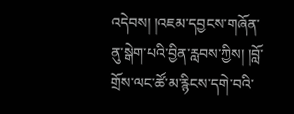འདེབས། །འཇམ་དབྱངས་གཞོན་ནུ་སྒེག་པའི་བྱིན་རླབས་ཀྱིས། །བློ་གྲོས་ལང་ཚོ་མ་རྙིངས་དགེ་བའི་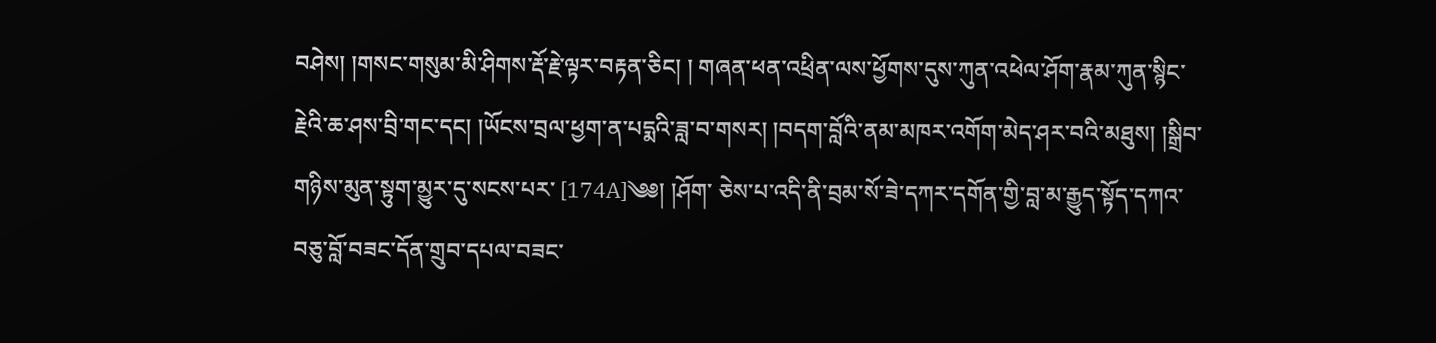བཤེས། །གསང་གསུམ་མི་ཤིགས་རྡོ་རྗེ་ལྟར་བརྟན་ཅིང། ། གཞན་ཕན་འཕྲིན་ལས་ཕྱོགས་དུས་ཀུན་འཕེལ་ཤོག་རྣམ་ཀུན་སྙིང་རྗེའི་ཆ་ཤས་བྲི་གང་དང། །ཡོངས་བྲལ་ཕྱག་ན་པདྨའི་ཟླ་བ་གསར། །བདག་བློའི་ནམ་མཁར་འགོག་མེད་ཤར་བའི་མཐུས། །སྒྲིབ་གཉིས་མུན་སྟུག་མྱུར་དུ་སངས་པར་ [174A]༄༅། །ཤོག་ ཅེས་པ་འདི་ནི་བྲམ་སོ་ཟེ་དཀར་དགོན་གྱི་བླ་མ་རྒྱུད་སྟོད་དཀའ་བཅུ་བློ་བཟང་དོན་གྲུབ་དཔལ་བཟང་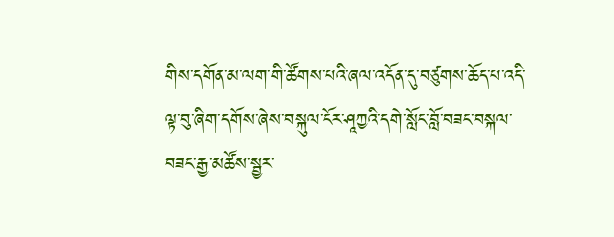གིས་དགོན་མ་ལག་གི་ཚོགས་པའི་ཞལ་འདོན་དུ་བཙུགས་ཆོད་པ་འདི་ལྟ་བུ་ཞིག་དགོས་ཞེས་བསྐུལ་ངོར་ཤཱཀྱའི་དགེ་སློང་བློ་བཟང་བསྐལ་ བཟང་རྒྱ་མཚོས་སྦྱར་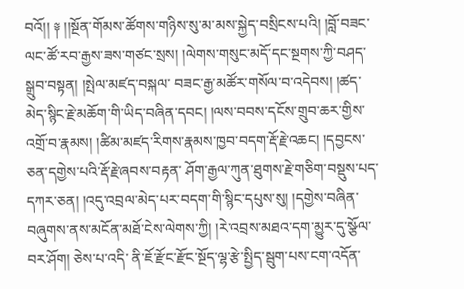བའོ།། ༈ །།སྔོན་གོམས་ཚོགས་གཉིས་སུ་མ་མས་སྐྱེད་བསྲིངས་པའི། །བློ་བཟང་ལང་ཚོ་རབ་རྒྱས་ཟས་གཙང་སྲས། །ལེགས་གསུང་མདོ་དང་སྔགས་ཀྱི་བཤད་སྒྲུབ་བསྟན། །སྤེལ་མཛད་བསྐལ་ བཟང་རྒྱ་མཚོར་གསོལ་བ་འདེབས། །ཚད་མེད་སྙིང་རྗེ་མཆོག་གི་ཡིད་བཞིན་དབང། །ལས་བབས་དངོས་གྲུབ་ཆར་གྱིས་འགྲོ་བ་རྣམས། །ཚིམ་མཛད་རིགས་རྣམས་ཁྱབ་བདག་རྡོ་རྗེ་འཆང། །དབྱངས་ཅན་དགྱེས་པའི་རྡོ་རྗེ་ཞབས་བརྟན་ ཤོག་རྒྱལ་ཀུན་ཐུགས་རྗེ་གཅིག་བསྡུས་པད་དཀར་ཅན། །འདུ་འབྲལ་མེད་པར་བདག་གི་སྙིང་དཔུས་སུ། །དགྱེས་བཞིན་བཞུགས་ནས་མངོན་མཐོ་ངེས་ལེགས་ཀྱི། །རེ་འབྲས་མཐའ་དག་མྱུར་དུ་སྩོལ་བར་ཤོག། ཅེས་པ་འདི་ ནི་ཇོ་རྫོང་རྫོང་སྔོད་ལྷ་རྩེ་སྤྱིད་སྦུག་པས་ངག་འདོན་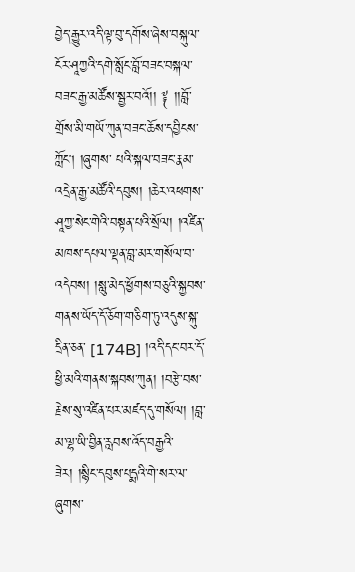བྱེད་རྒྱུར་འདི་ལྟ་བུ་དགོས་ཞེས་བསྐུལ་ངོར་ཤཱཀྱའི་དགེ་སློང་བློ་བཟང་བསྐལ་བཟང་རྒྱ་མཚོས་སྦྱར་བའོ།། ༈ །།བློ་གྲོས་མི་གཡོ་ཀུན་བཟང་ཆོས་དབྱིངས་ཀློང། །ཞུགས་ པའི་སྐལ་བཟང་རྣམ་འདྲེན་རྒྱ་མཚོའི་དབུས། །ཆེར་འཕགས་ཤཱཀྱ་སེང་གེའི་བསྟན་པའི་སྲོལ། །འཛིན་མཁས་དཔལ་ལྡན་བླ་མར་གསོལ་བ་འདེབས། །སླུ་མེད་ཕྱོགས་བཅུའི་སྐྱབས་གནས་ཡོད་དོ་ཅོག་གཅིག་ཏུ་འདུས་སྐུ་དྲིན་ཅན་ [174B] །འདི་དང་བར་དོ་ཕྱི་མའི་གནས་སྐབས་ཀུན། །བརྩེ་བས་རྗེས་སུ་འཛིན་པར་མཛད་དུ་གསོལ། །བླ་མ་ལྷ་ཡི་བྱིན་རླབས་འོད་བརྒྱའི་ཟེར། །སྙིང་དབུས་པདྨའི་གེ་སར་ལ་ཞུགས་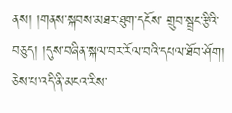ནས། །གནས་སྐབས་མཐར་ཐུག་དངོས་ གྲུབ་སྦྲང་རྩིའི་བཅུད། །དུས་བཞིན་སྐལ་བར་རོལ་བའི་དཔལ་ཐོབ་ཤོག། ཅེས་པ་འདི་ནི་མངའ་རིས་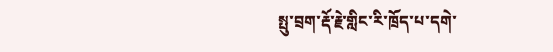སྤུ་བྲག་རྡོ་རྗེ་གླིང་རི་ཁྲོད་པ་དགེ་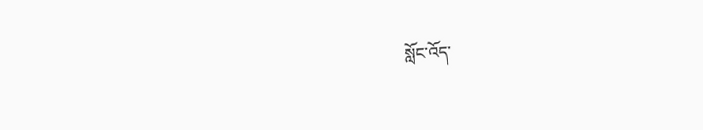སློང་འོད་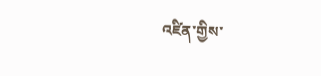འཛིན་གྱིས་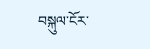བསྐུལ་ངོར་